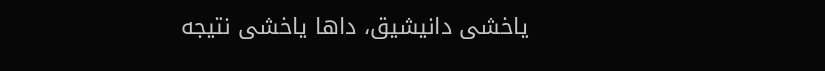یاخشی دانیشیق، داها یاخشی نتیجه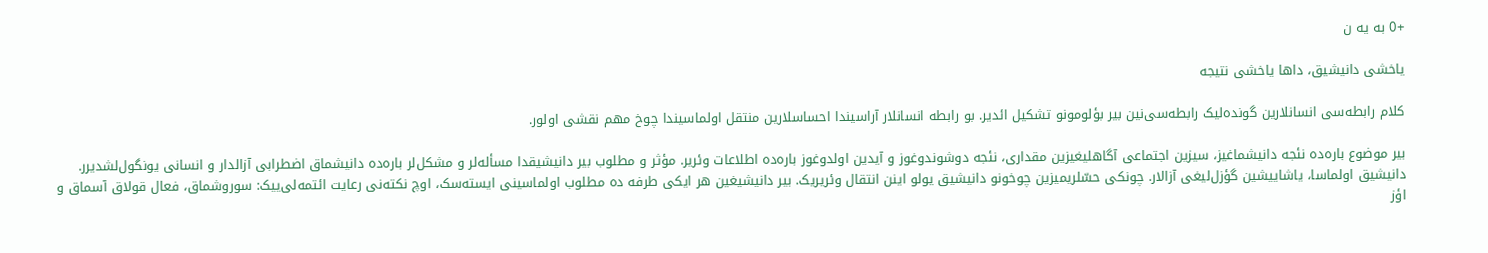+0 به یه ن

یاخشی دانیشیق، داها یاخشی نتیجه

کلام رابطه‌سی انسانلارین گونده‌لیک رابطه‌سی‌نین بیر بؤلومونو تشکیل ائدیر. بو رابطه انسانلار آراسیندا احساسلارین منتقل اولماسیندا چوخ مهم نقشی اولور.

بیر موضوع باره‌ده نئجه دانیشماغیز، سیزین اجتماعی آگاهلیغیزین مقداری، نئجه دوشوندوغوز و آیدین اولدوغوز باره‌ده اطلاعات وئریر. مؤثر و مطلوب بیر دانیشیقدا مسأله‌لر و مشکل‌لر باره‌ده دانیشماق اضطرابی آزالدار و انسانی یونگول‌لشدیرر. دانیشیق اولماسا، یاشاییشین گؤزل‌لیغی آزالار. چونکی حسّلریمیزین چوخونو دانیشیق یولو اینن انتقال وئریریک. بیر دانیشیغین هر ایکی طرفه ‌ده مطلوب اولماسینی ایسته‌سک، اوچ نکته‌نی رعایت ائتمه‌لی‌ییک: سوروشماق، فعال قولاق آسماق و اؤز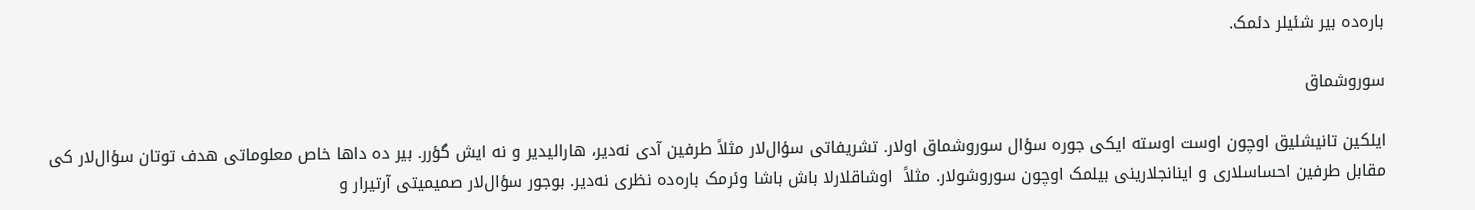باره‌ده بیر شئیلر دئمک.

سوروشماق

ایلکین تانیشلیق اوچون اوست اوسته ایکی جوره سؤال سوروشماق اولار. تشریفاتی سؤال‌لار مثلاً طرفین آدی نه‌دیر، هارالیدیر و نه ایش گؤرر. بیر ده داها خاص معلوماتی هدف توتان سؤال‌لار کی مقابل طرفین احساسلاری و اینانجلارینی بیلمک اوچون سوروشولار. مثلاً  اوشاقلارلا باش باشا وئرمک باره‌ده نظری نه‌دیر. بوجور سؤال‌لار صمیمیتی آرتیرار و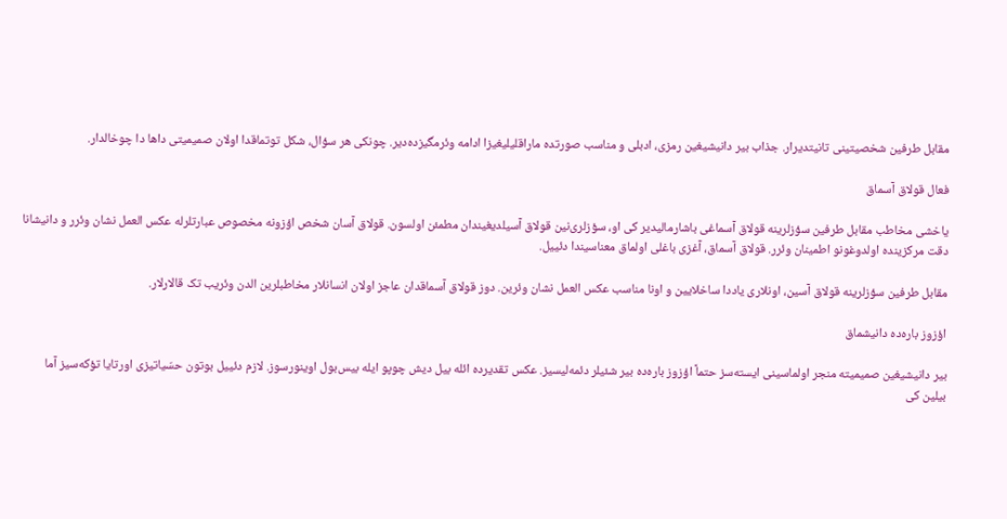مقابل طرفین شخصیتینی تانیتدیرار. جذاب بیر دانیشیغین رمزی، ادبلی و مناسب صورتده ماراقلیلیغیزا ادامه وئرمگیزده‌دیر. چونکی هر سؤال، شکل توتماقدا اولان صمیمیتی داها دا چوخالدار.

فعال قولاق آسماق

یاخشی مخاطب مقابل طرفین سؤزلرینه قولاق آسماغی باشارمالیدیر کی او، سؤزلری‌نین قولاق آسیلدیغیندان مطمئن اولسون. قولاق آسان شخص اؤزونه مخصوص عبارتلرله عکس العمل نشان وئرر و دانیشانا دقت مرکزینده اولدوغونو اطمینان وئرر. قولاق آسماق، آغزی باغلی اولماق معناسیندا دئییل.

مقابل طرفین سؤزلرینه قولاق آسین، اونلاری یاددا ساخلایین و اونا مناسب عکس العمل نشان وئرین. دوز قولاق آسماقدان عاجز اولان انسانلار مخاطبلرین الدن وئریب تک قالارلار.

اؤزوز باره‌ده دانیشماق

بیر دانیشیغین صمیمیته منجر اولماسینی ایسته‌سز حتماً اؤزوز باره‌ده بیر شئیلر دئمه‌لیسیز. عکس تقدیرده ائله بیل دیش چوپو ایله بیس‌بول اوینورسوز. لازم دئییل بوتون حسّیاتیزی اورتایا تؤکه‌سیز آما بیلین کی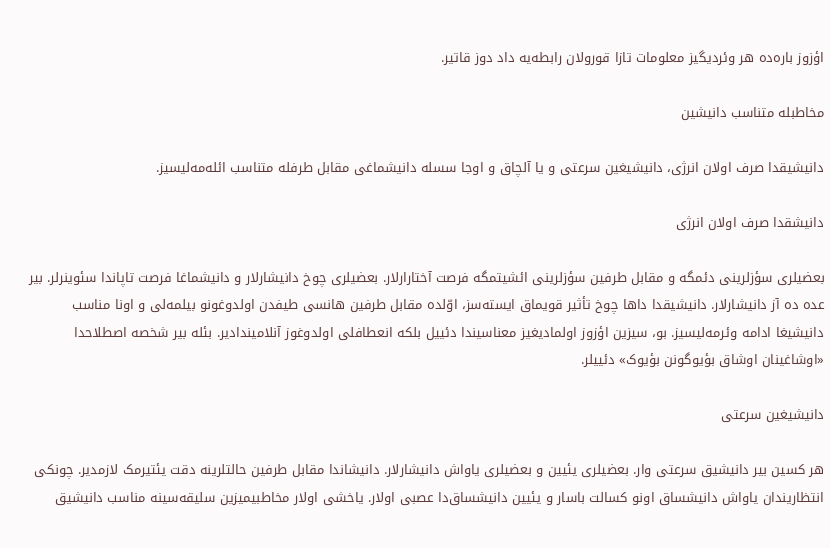اؤزوز باره‌ده هر وئردیگیز معلومات تازا قورولان رابطه‌یه داد دوز قاتیر.

مخاطبله متناسب دانیشین

دانیشیقدا صرف اولان انرژی، دانیشیغین سرعتی و یا آلچاق و اوجا سسله دانیشماغی مقابل طرفله متناسب ائله‌مه‌لیسیز.

دانیشقدا صرف اولان انرژی

بعضیلری سؤزلرینی دئمگه و مقابل طرفین سؤزلرینی ائشیتمگه فرصت آختارارلار. بعضیلری چوخ دانیشارلار و دانیشماغا فرصت تاپاندا سئوینرلر. بیر عده ده آز دانیشارلار. دانیشیقدا داها چوخ تأثیر قویماق ایسته‌سز، اوّلده مقابل طرفین هانسی طیفدن اولدوغونو بیلمه‌لی و اونا مناسب دانیشیغا ادامه وئرمه‌لیسیز. بو، سیزین اؤزوز اولمادیغیز معناسیندا دئییل بلکه انعطافلی اولدوغوز آنلامیندادیر. بئله بیر شخصه اصطلاحدا «اوشاغینان اوشاق بؤیوگونن بؤیوک» دئییلر.

دانیشیغین سرعتی

هر کسین بیر دانیشیق سرعتی وار. بعضیلری یئیین و بعضیلری یاواش دانیشارلار. دانیشاندا مقابل طرفین حالتلرینه دقت یئتیرمک لازمدیر. چونکی انتظاریندان یاواش دانیشساق اونو کسالت باسار و یئیین دانیشساق‌دا عصبی اولار. یاخشی اولار مخاطبیمیزین سلیقه‌سینه مناسب دانیشیق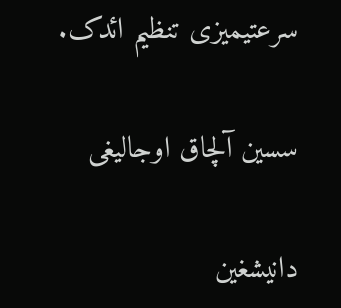سرعتیمیزی تنظیم ائدک.

سسین آلچاق اوجالیغی

دانیشغین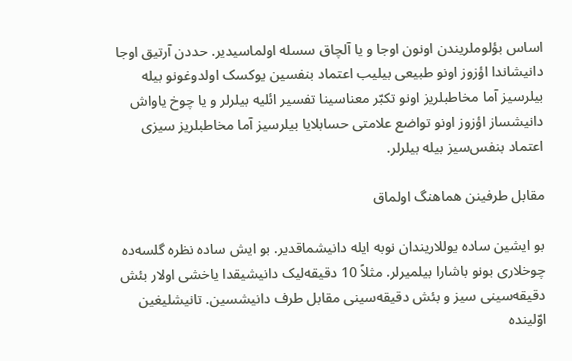اساس بؤلوملریندن اونون اوجا و یا آلچاق سسله اولماسیدیر. حددن آرتیق اوجا دانیشاندا اؤزوز اونو طبیعی بیلیب اعتماد بنفسین یوکسک اولدوغونو بیله‌ بیلرسیز آما مخاطبلریز اونو تکبّر معناسینا تفسیر ائلیه بیلرلر و یا چوخ یاواش دانیشساز اؤزوز اونو تواضع علامتی حسابلایا بیلرسیز آما مخاطبلریز سیزی اعتماد بنفس‌سیز بیله بیلرلر.

مقابل طرفینن هماهنگ اولماق

بو ایشین ساده یوللاریندان نوبه ایله دانیشماقدیر. بو ایش ساده نظره گلسه‌ده چوخلاری بونو باشارا بیلمیرلر. مثلاً 10 دقیقه‌لیک دانیشیقدا یاخشی اولار بئش دقیقه‌سینی سیز و بئش دقیقه‌سینی مقابل طرف دانیشسین. تانیشلیغین اوّلینده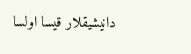دانیشیقلار قیسا اولسا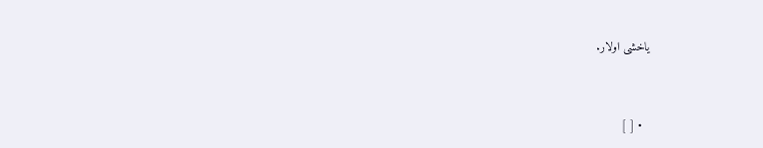یاخشی اولار.



  • [ ]